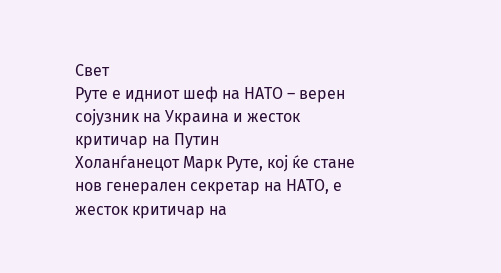Свет
Руте е идниот шеф на НАТО – верен сојузник на Украина и жесток критичар на Путин
Холанѓанецот Марк Руте, кој ќе стане нов генерален секретар на НАТО, е жесток критичар на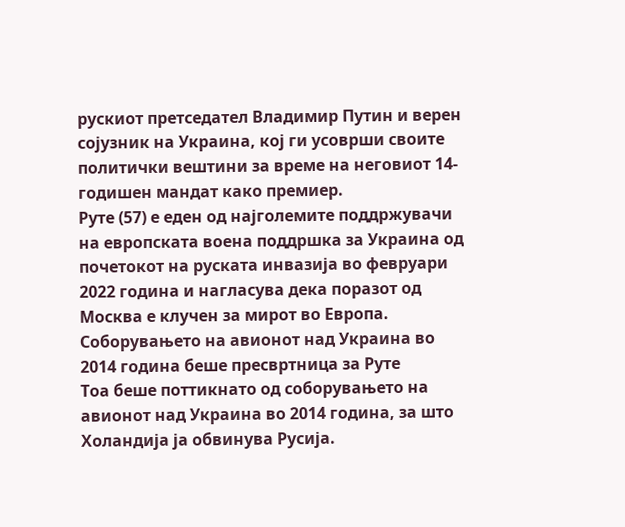рускиот претседател Владимир Путин и верен сојузник на Украина, кој ги усоврши своите политички вештини за време на неговиот 14-годишен мандат како премиер.
Руте (57) е еден од најголемите поддржувачи на европската воена поддршка за Украина од почетокот на руската инвазија во февруари 2022 година и нагласува дека поразот од Москва е клучен за мирот во Европа.
Соборувањето на авионот над Украина во 2014 година беше пресвртница за Руте
Тоа беше поттикнато од соборувањето на авионот над Украина во 2014 година, за што Холандија ја обвинува Русија.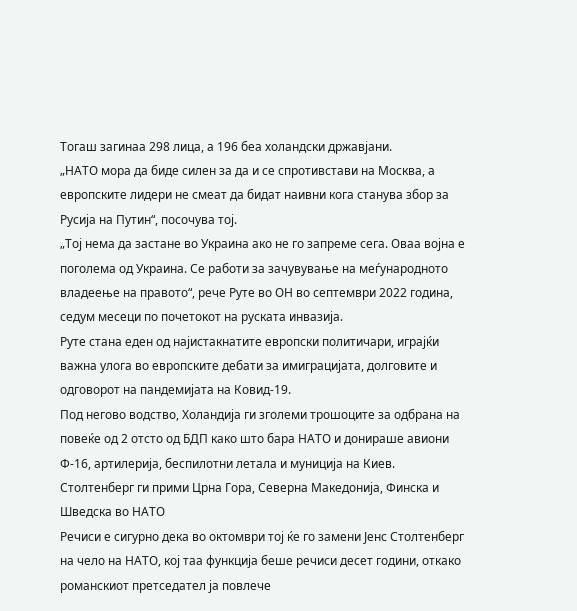Тогаш загинаа 298 лица, а 196 беа холандски државјани.
„НАТО мора да биде силен за да и се спротивстави на Москва, а европските лидери не смеат да бидат наивни кога станува збор за Русија на Путин“, посочува тој.
„Тој нема да застане во Украина ако не го запреме сега. Оваа војна е поголема од Украина. Се работи за зачувување на меѓународното владеење на правото“, рече Руте во ОН во септември 2022 година, седум месеци по почетокот на руската инвазија.
Руте стана еден од најистакнатите европски политичари, играјќи важна улога во европските дебати за имиграцијата, долговите и одговорот на пандемијата на Ковид-19.
Под негово водство, Холандија ги зголеми трошоците за одбрана на повеќе од 2 отсто од БДП како што бара НАТО и донираше авиони Ф-16, артилерија, беспилотни летала и муниција на Киев.
Столтенберг ги прими Црна Гора, Северна Македонија, Финска и Шведска во НАТО
Речиси е сигурно дека во октомври тој ќе го замени Јенс Столтенберг на чело на НАТО, кој таа функција беше речиси десет години, откако романскиот претседател ја повлече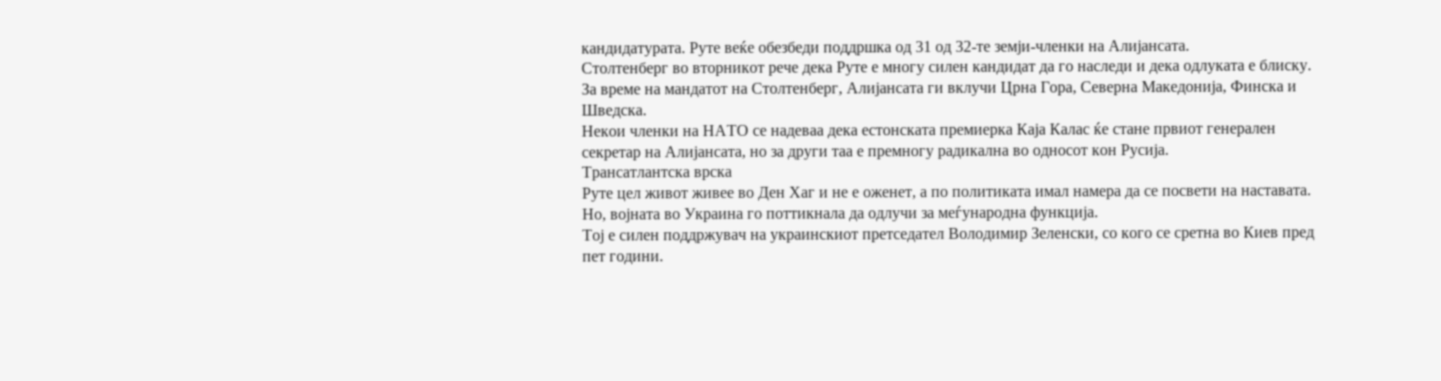кандидатурата. Руте веќе обезбеди поддршка од 31 од 32-те земји-членки на Алијансата.
Столтенберг во вторникот рече дека Руте е многу силен кандидат да го наследи и дека одлуката е блиску.
За време на мандатот на Столтенберг, Алијансата ги вклучи Црна Гора, Северна Македонија, Финска и Шведска.
Некои членки на НАТО се надеваа дека естонската премиерка Каја Калас ќе стане првиот генерален секретар на Алијансата, но за други таа е премногу радикална во односот кон Русија.
Трансатлантска врска
Руте цел живот живее во Ден Хаг и не е оженет, а по политиката имал намера да се посвети на наставата. Но, војната во Украина го поттикнала да одлучи за меѓународна функција.
Тој е силен поддржувач на украинскиот претседател Володимир Зеленски, со кого се сретна во Киев пред пет години.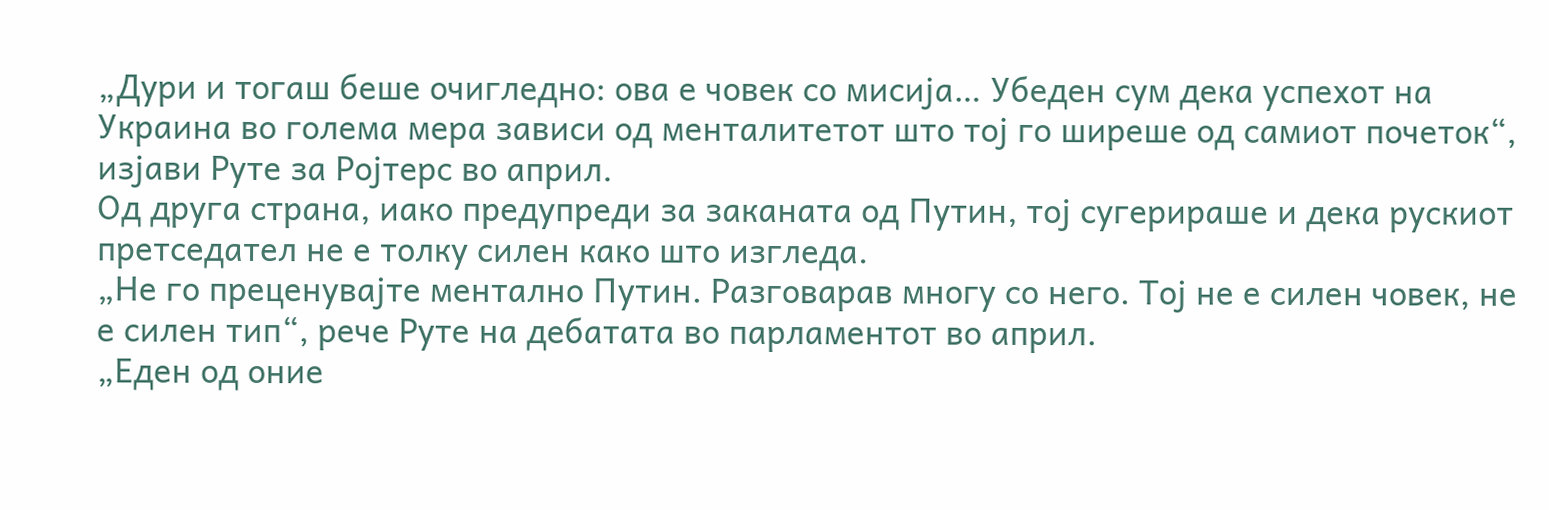„Дури и тогаш беше очигледно: ова е човек со мисија… Убеден сум дека успехот на Украина во голема мера зависи од менталитетот што тој го ширеше од самиот почеток“, изјави Руте за Ројтерс во април.
Од друга страна, иако предупреди за заканата од Путин, тој сугерираше и дека рускиот претседател не е толку силен како што изгледа.
„Не го преценувајте ментално Путин. Разговарав многу со него. Тој не е силен човек, не е силен тип“, рече Руте на дебатата во парламентот во април.
„Еден од оние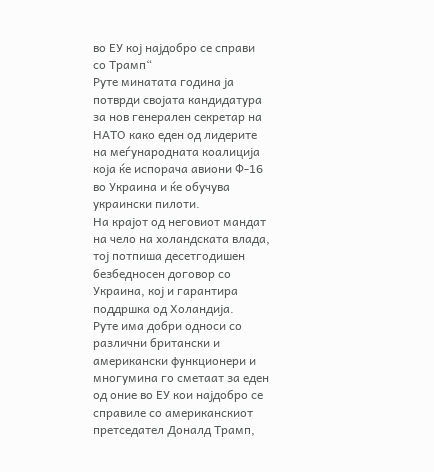во ЕУ кој најдобро се справи со Трамп“
Руте минатата година ја потврди својата кандидатура за нов генерален секретар на НАТО како еден од лидерите на меѓународната коалиција која ќе испорача авиони Ф-16 во Украина и ќе обучува украински пилоти.
На крајот од неговиот мандат на чело на холандската влада, тој потпиша десетгодишен безбедносен договор со Украина, кој и гарантира поддршка од Холандија.
Руте има добри односи со различни британски и американски функционери и многумина го сметаат за еден од оние во ЕУ кои најдобро се справиле со американскиот претседател Доналд Трамп,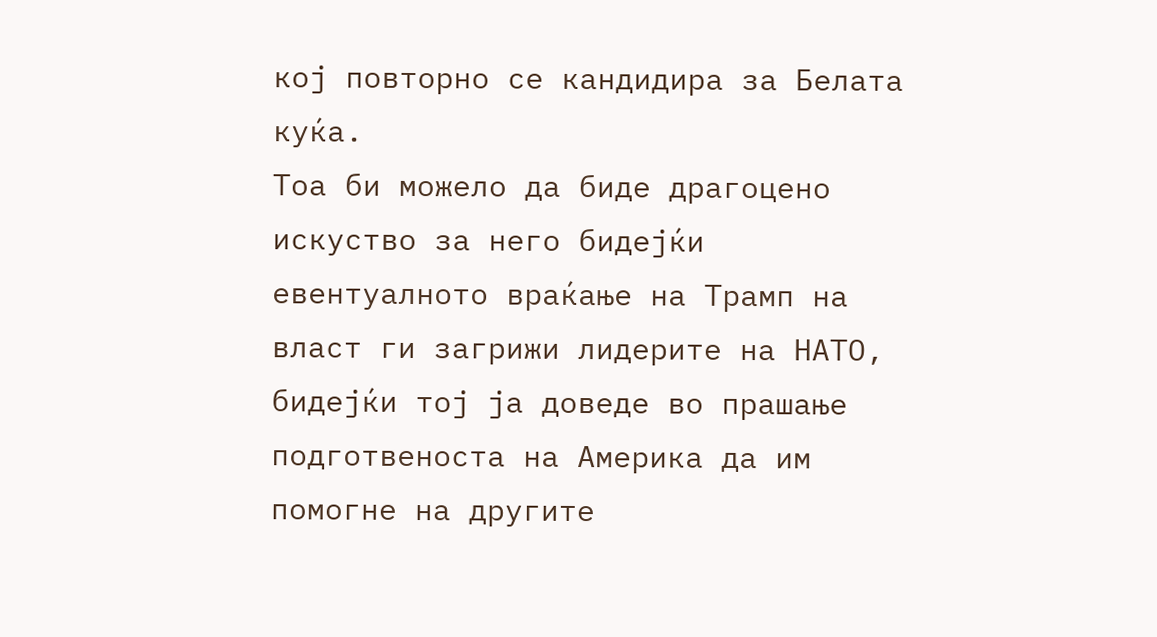кој повторно се кандидира за Белата куќа.
Тоа би можело да биде драгоцено искуство за него бидејќи евентуалното враќање на Трамп на власт ги загрижи лидерите на НАТО, бидејќи тој ја доведе во прашање подготвеноста на Америка да им помогне на другите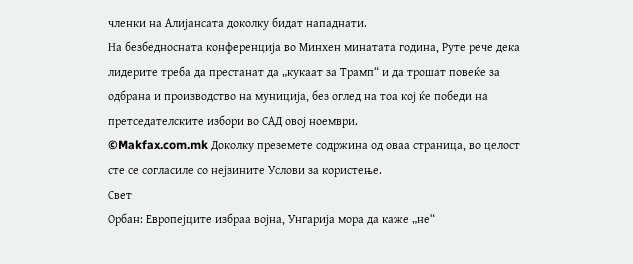членки на Алијансата доколку бидат нападнати.
На безбедносната конференција во Минхен минатата година, Руте рече дека лидерите треба да престанат да „кукаат за Трамп“ и да трошат повеќе за одбрана и производство на муниција, без оглед на тоа кој ќе победи на претседателските избори во САД овој ноември.
©Makfax.com.mk Доколку преземете содржина од оваа страница, во целост сте се согласиле со нејзините Услови за користење.
Свет
Орбан: Европејците избраа војна, Унгарија мора да каже „не“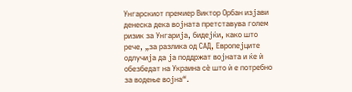Унгарскиот премиер Виктор Орбан изјави денеска дека војната претставува голем ризик за Унгарија, бидејќи, како што рече, „за разлика од САД, Европејците одлучија да ја поддржат војната и ќе ѝ обезбедат на Украина сè што ѝ е потребно за водење војна“.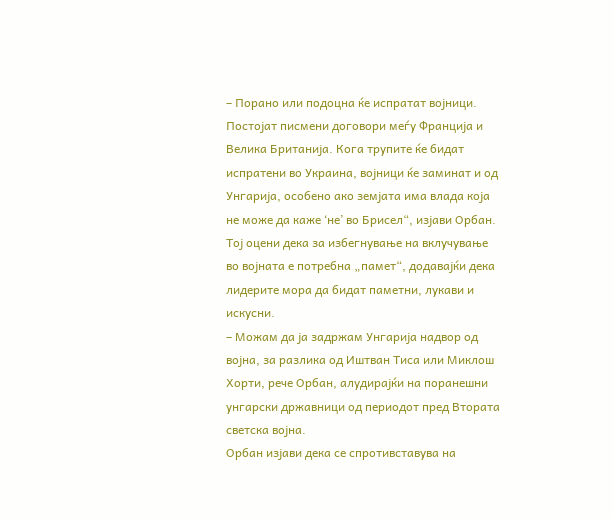– Порано или подоцна ќе испратат војници. Постојат писмени договори меѓу Франција и Велика Британија. Кога трупите ќе бидат испратени во Украина, војници ќе заминат и од Унгарија, особено ако земјата има влада која не може да каже ‘не’ во Брисел“, изјави Орбан.
Тој оцени дека за избегнување на вклучување во војната е потребна „памет“, додавајќи дека лидерите мора да бидат паметни, лукави и искусни.
– Можам да ја задржам Унгарија надвор од војна, за разлика од Иштван Тиса или Миклош Хорти, рече Орбан, алудирајќи на поранешни унгарски државници од периодот пред Втората светска војна.
Орбан изјави дека се спротивставува на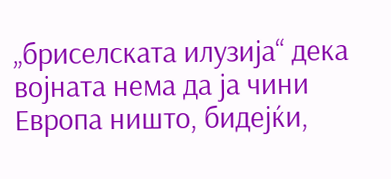„бриселската илузија“ дека војната нема да ја чини Европа ништо, бидејќи,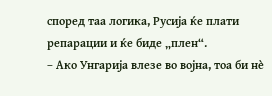според таа логика, Русија ќе плати репарации и ќе биде „плен“.
– Ако Унгарија влезе во војна, тоа би нè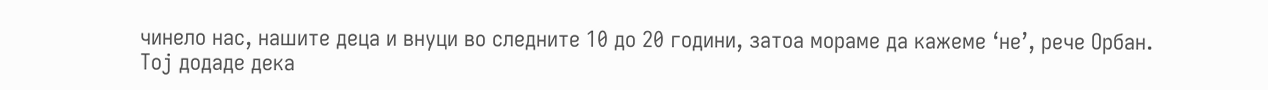чинело нас, нашите деца и внуци во следните 10 до 20 години, затоа мораме да кажеме ‘не’, рече Орбан.
Тој додаде дека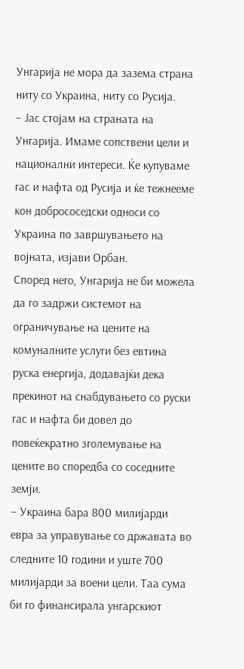Унгарија не мора да зазема страна ниту со Украина, ниту со Русија.
– Јас стојам на страната на Унгарија. Имаме сопствени цели и национални интереси. Ќе купуваме гас и нафта од Русија и ќе тежнееме кон добрососедски односи со Украина по завршувањето на војната, изјави Орбан.
Според него, Унгарија не би можела да го задржи системот на ограничување на цените на комуналните услуги без евтина руска енергија, додавајќи дека прекинот на снабдувањето со руски гас и нафта би довел до повеќекратно зголемување на цените во споредба со соседните земји.
– Украина бара 800 милијарди евра за управување со државата во следните 10 години и уште 700 милијарди за воени цели. Таа сума би го финансирала унгарскиот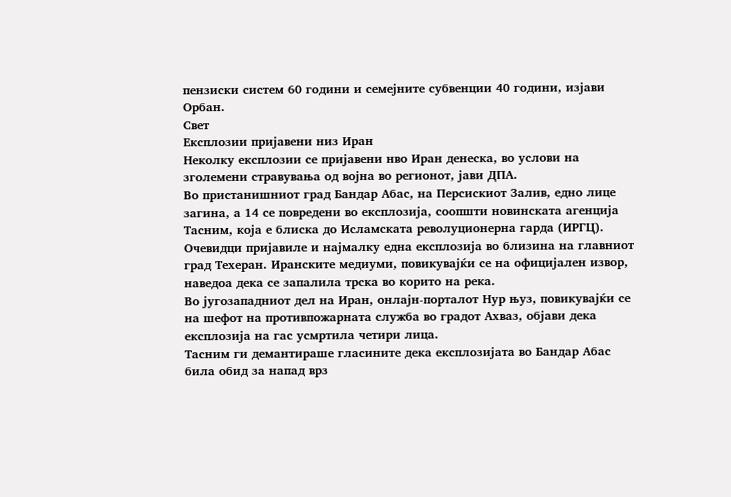пензиски систем 60 години и семејните субвенции 40 години, изјави Орбан.
Свет
Експлозии пријавени низ Иран
Неколку експлозии се пријавени нво Иран денеска, во услови на зголемени стравувања од војна во регионот, јави ДПА.
Во пристанишниот град Бандар Абас, на Персискиот Залив, едно лице загина, а 14 се повредени во експлозија, соопшти новинската агенција Тасним, која е блиска до Исламската револуционерна гарда (ИРГЦ).
Очевидци пријавиле и најмалку една експлозија во близина на главниот град Техеран. Иранските медиуми, повикувајќи се на официјален извор, наведоа дека се запалила трска во корито на река.
Во југозападниот дел на Иран, онлајн-порталот Нур њуз, повикувајќи се на шефот на противпожарната служба во градот Ахваз, објави дека експлозија на гас усмртила четири лица.
Тасним ги демантираше гласините дека експлозијата во Бандар Абас била обид за напад врз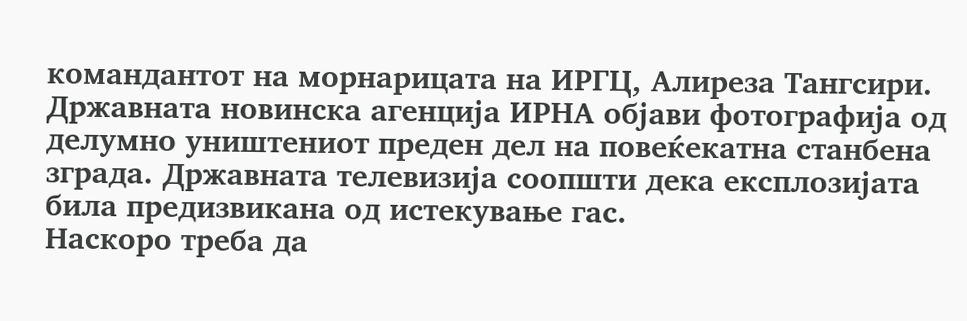командантот на морнарицата на ИРГЦ, Алиреза Тангсири.
Државната новинска агенција ИРНА објави фотографија од делумно уништениот преден дел на повеќекатна станбена зграда. Државната телевизија соопшти дека експлозијата била предизвикана од истекување гас.
Наскоро треба да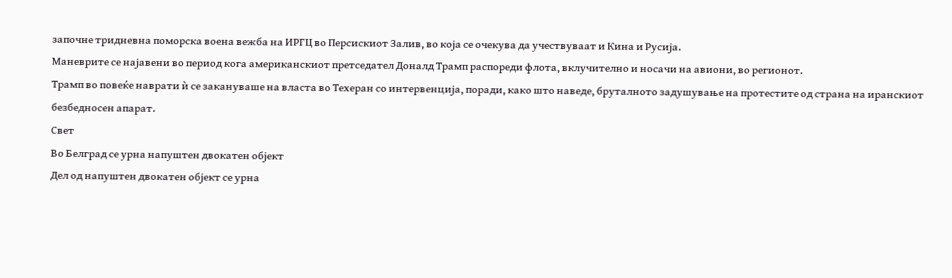започне тридневна поморска воена вежба на ИРГЦ во Персискиот Залив, во која се очекува да учествуваат и Кина и Русија.
Маневрите се најавени во период кога американскиот претседател Доналд Трамп распореди флота, вклучително и носачи на авиони, во регионот.
Трамп во повеќе наврати ѝ се закануваше на власта во Техеран со интервенција, поради, како што наведе, бруталното задушување на протестите од страна на иранскиот безбедносен апарат.
Свет
Во Белград се урна напуштен двокатен објект
Дел од напуштен двокатен објект се урна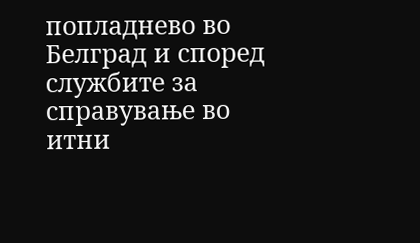попладнево во Белград и според службите за справување во итни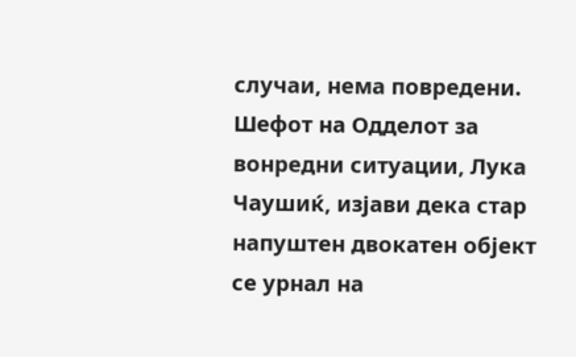случаи, нема повредени.
Шефот на Одделот за вонредни ситуации, Лука Чаушиќ, изјави дека стар напуштен двокатен објект се урнал на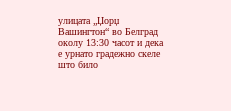улицата „Џорџ Вашингтон“ во Белград околу 13:30 часот и дека е урнато градежно скеле што било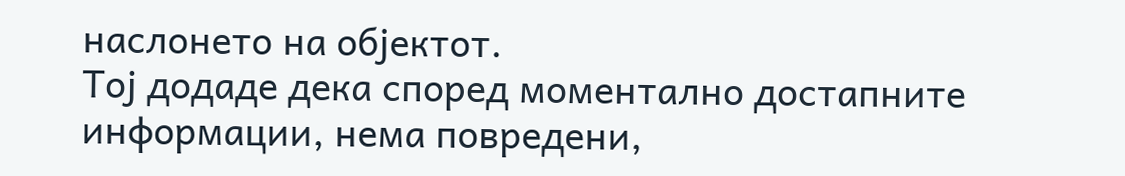наслонето на објектот.
Тој додаде дека според моментално достапните информации, нема повредени,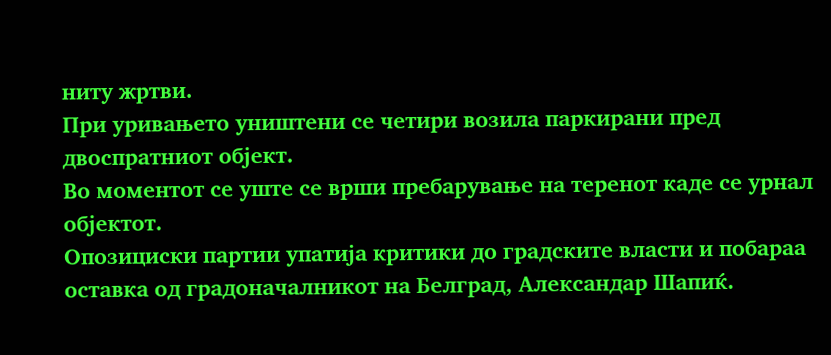ниту жртви.
При уривањето уништени се четири возила паркирани пред двоспратниот објект.
Во моментот се уште се врши пребарување на теренот каде се урнал објектот.
Опозициски партии упатија критики до градските власти и побараа оставка од градоначалникот на Белград, Александар Шапиќ.